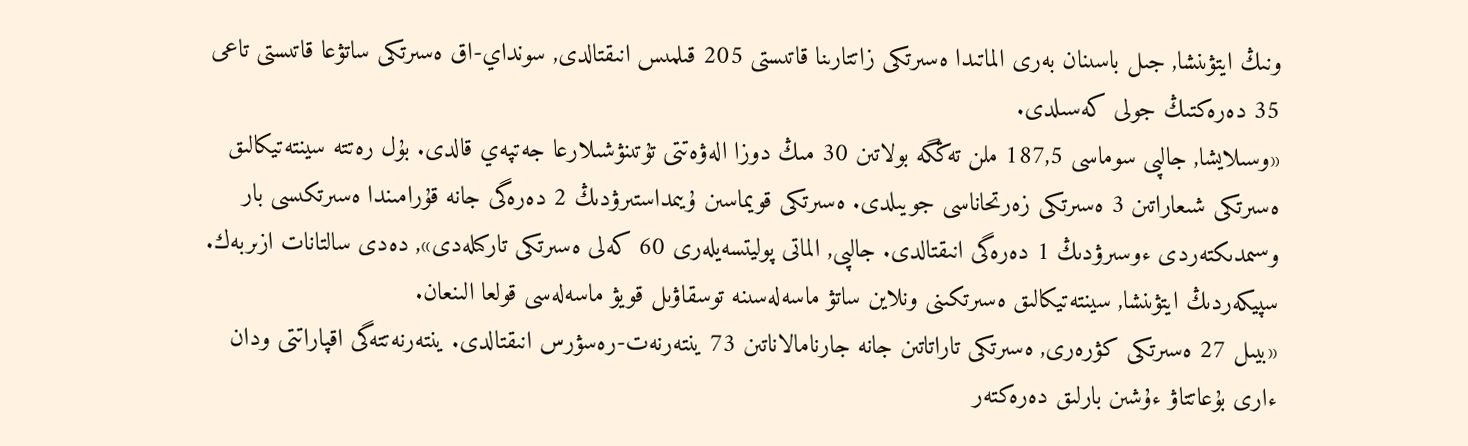ونىڭ ايتۋىنشا, جىل باسىنان بەرى الماتىدا ەسىرتكى زاتتارىنا قاتىستى 205 قىلمىس انىقتالدى, سونداي-اق ەسىرتكى ساتۋعا قاتىستى تاعى 35 دەرەكتىڭ جولى كەسىلدى.
«وسىلايشا, جالپى سوماسى 187,5 ملن تەڭگە بولاتىن 30 مىڭ دوزا الەۋەتتى تۇتىنۋشىلارعا جەتپەي قالدى. بۇل رەتتە سينتەتيكالىق ەسىرتكى شىعاراتىن 3 ەسىرتكى زەرتحاناسى جويىلدى. ەسىرتكى قويماسىن ۇيىمداستىرۋدىڭ 2 دەرەگى جانە قۇرامىندا ەسىرتكىسى بار وسىمدىكتەردى ءوسىرۋدىڭ 1 دەرەگى انىقتالدى. جالپى, الماتى پوليتسەيلەرى 60 كەلى ەسىرتكى تاركىلەدى», دەدى سالتانات ازىربەك.
سپيكەردىڭ ايتۋىنشا, سينتەتيكالىق ەسىرتكىنى ونلاين ساتۋ ماسەلەسىنە توسقاۋىل قويۋ ماسەلەسى قولعا الىنعان.
«بيىل 27 ەسىرتكى كۋرەرى, ەسىرتكى تاراتاتىن جانە جارنامالاناتىن 73 ينتەرنەت-رەسۋرس انىقتالدى. ينتەرنەتتەگى اقپاراتتى ودان ءارى بۇعاتتاۋ ءۇشىن بارلىق دەرەكتەر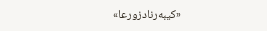«كيبەرنادزورعا»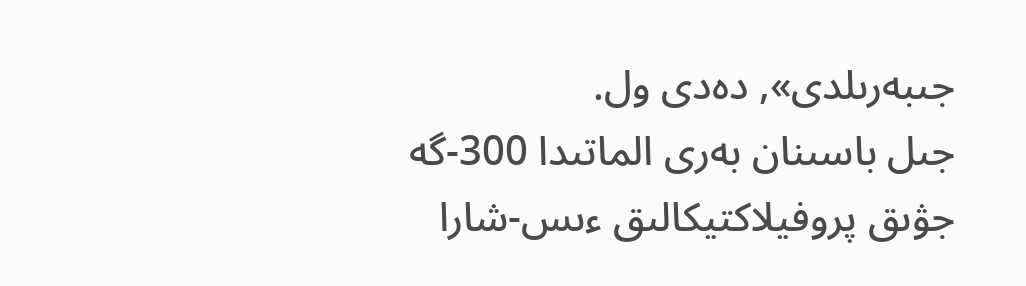جىبەرىلدى», دەدى ول.
جىل باسىنان بەرى الماتىدا 300-گە جۋىق پروفيلاكتيكالىق ءىس-شارا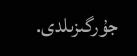جۇرگىزىلدى.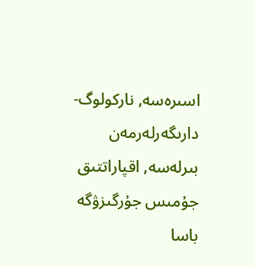اسىرەسە, ناركولوگ-دارىگەرلەرمەن بىرلەسە, اقپاراتتىق جۇمىس جۇرگىزۋگە باسا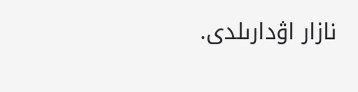نازار اۋدارىلدى.